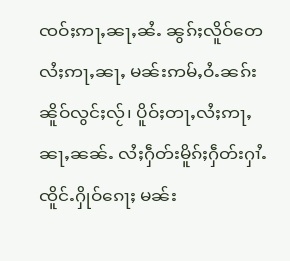ၸဝ်ႈဢႃႇၼႃႇၼႆႉ ၼွၵ်ႈလိူဝ်တေလႆႈဢႃႇၼႃႇ မၼ်းဢမ်ႇဝႆႉၼၵ်းၼိူဝ်လွင်ႈလႂ်၊ ပိူဝ်ႈတႃႇလႆႈဢႃႇၼႃႇၼၼ်ႉ လႆႈႁဵတ်းမိူၵ်ႈႁဵတ်းႁၢႆႉၸိူင်ႉႁိုဝ်ၵေႃႈ မၼ်း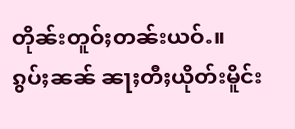တိုၼ်းတူဝ်ႈတၼ်းယဝ်ႉ။
ၵွပ်ႈၼၼ် ၼႃႈတီႈယိုတ်းမိူင်း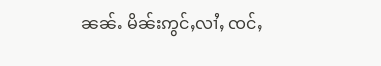ၼၼ်ႉ မိၼ်းဢွင်ႇလၢႆႇ ၸင်ႇ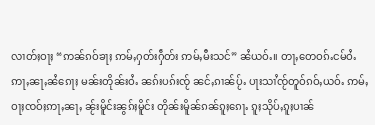လၢတ်ႈဝႃႈ “ဢၼ်ၵဝ်ၶႃႈ ဢမ်ႇႁတ်းႁဵတ်း ဢမ်ႇမီးသင်” ၼႆယဝ်ႉ။ တႃႇတေဝၵ်ႉငမ်ဝႆႉဢႃႇၼႃႇၼႆၵေႃႈ မၼ်းတိုၼ်းဝႆႉ ၼၵ်းပၵ်းၸႂ် ၼင်ႇၵၢၼ်ပႂ်ႉ ပႃးသၢႆၸႂ်တူဝ်ၵဝ်ႇယဝ်ႉ ဢမ်ႇဝႃႈၸဝ်ႈဢႃႇၼႃႇ ၼႂ်းမိူင်းၼွၵ်ႈမိူင်း တိုၼ်းမိူၼ်ၵၼ်ၵူႈၵေႃႉ ၵူႈသိုပ်ႇၵူႈပၢၼ်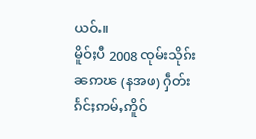ယဝ်ႉ။
မိူဝ်ႈပီ 2008 ၸုမ်းသိုၵ်းၼဢၽ (နအဖ) ႁဵတ်းၵႅင်ႈဢမ်ႇဢိူဝ်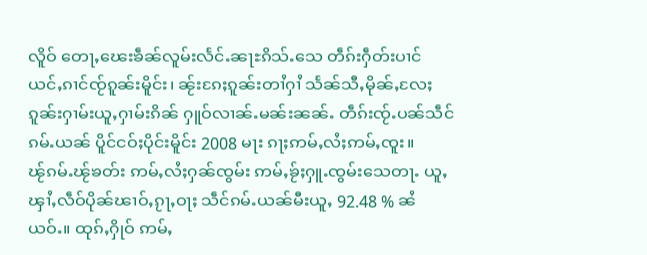လိူဝ် တေႃႇၽေးၶဵၼ်လူမ်းလႅင်ႉၼႃႊၵိသ်ႉသေ တဵၵ်းႁဵတ်းပၢင်ယင်ႇၵၢင်ၸႂ်ၵူၼ်းမိူင်း၊ ၼႂ်းၵႄႈၵူၼ်းတၢႆႁၢႆ သႅၼ်သီႇမိုၼ်ႇလႄႈ ၵူၼ်းႁၢမ်းယူႇႁၢမ်းၵိၼ် ႁူဝ်လၢၼ်ႉမၼ်းၼၼ်ႉ တဵၵ်းၸႂ်ႉပၼ်သဵင်ၵမ်ႉယၼ် ပိူင်ငဝ်ႈပိုင်းမိူင်း 2008 မႃး ၵႃႈဢမ်ႇလႆႈဢမ်ႇၸူး။
ၽႂ်ၵမ်ႉၽႂ်ၶတ်း ဢမ်ႇလႆႈႁၼ်ၸွမ်း ဢမ်ႇၶႂ်ႈႁူႉၸွမ်းသေတႃႉ ယူႇၾၢႆႇလဵဝ်ပိုၼ်ၽၢဝ်ႇၵႂႃႇဝႃႈ သဵင်ၵမ်ႉယၼ်မီးယူႇ 92.48 % ၼႆယဝ်ႉ။ ထုၵ်ႇႁိုဝ် ဢမ်ႇ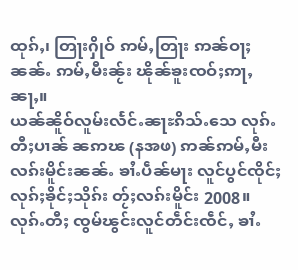ထုၵ်ႇ၊ တြႃးႁိုဝ် ဢမ်ႇတြႃး ဢၼ်ဝႃႈၼၼ်ႉ ဢမ်ႇမီးၼႂ်း ၽိုၼ်ၶူးၸဝ်ႈဢႃႇၼႃႇ။
ယၼ်ၼိူဝ်လူမ်းလႅင်ႉၼႃႊၵိသ်ႉသေ လုၵ်ႉတီႈပၢၼ် ၼဢၽ (နအဖ) ဢၼ်ဢမ်ႇမီးလၵ်းမိူင်းၼၼ်ႉ ၶၢႆႉပဵၼ်မႃး လူင်ပွင်ၸိုင်ႈလုၵ်ႈၶိုင်ႈသိုၵ်း တႂ်ႈလၵ်းမိူင်း 2008။
လုၵ်ႉတီႈ ၸွမ်ၽွင်းလူင်တဵင်းၸဵင်ႇ ၶၢႆႉ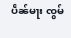ပဵၼ်မႃး ၸွမ်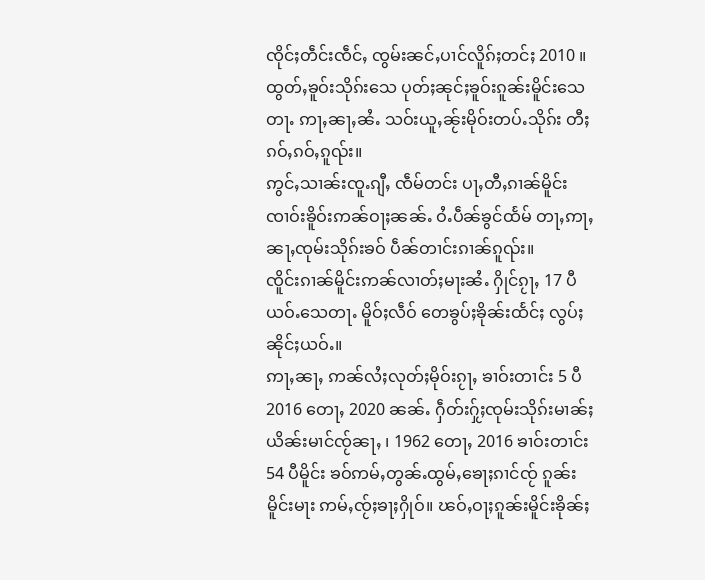ၸိုင်ႈတဵင်းၸဵင်ႇ ၸွမ်းၼင်ႇပၢင်လိူၵ်ႈတင်ႈ 2010 ။ ထွတ်ႇၶူဝ်းသိုၵ်းသေ ပုတ်ႈၼုင်ႈၶူဝ်းၵူၼ်းမိူင်းသေတႃႉ ဢႃႇၼႃႇၼႆႉ သဝ်းယူႇၼႂ်းမိုဝ်းတပ်ႉသိုၵ်း တီႈၵဝ်ႇၵဝ်ႇၵူၺ်း။
ဢွင်ႇသၢၼ်းၸူႉၵျီႇ ၸဵမ်တင်း ပႃႇတီႇၵၢၼ်မိူင်းၸၢဝ်းၶိူဝ်းဢၼ်ဝႃႈၼၼ်ႉ ဝႆႉပဵၼ်ၶွင်ထႅမ် တႃႇဢႃႇၼႃႇၸုမ်းသိုၵ်းၶဝ် ပဵၼ်တၢင်းၵၢၼ်ၵူၺ်း။
ၸိူင်းၵၢၼ်မိူင်းဢၼ်လၢတ်ႈမႃးၼႆႉ ႁိုင်ၵႂႃႇ 17 ပီယဝ်ႉသေတႃႉ မိူဝ်ႈလဵဝ် တေၶွပ်ႈၶိုၼ်းထႅင်ႈ လွပ်ႈၼိုင်ႈယဝ်ႉ။
ဢႃႇၼႃႇ ဢၼ်လႆႈလုတ်ႈမိုဝ်းၵႂႃႇ ၶၢဝ်းတၢင်း 5 ပီ 2016 တေႃႇ 2020 ၼၼ်ႉ ႁဵတ်းႁႂ်ႈၸုမ်းသိုၵ်းမၢၼ်ႈ ယိၼ်းမၢင်ၸႂ်ၼႃႇ ၊ 1962 တေႃႇ 2016 ၶၢဝ်းတၢင်း 54 ပီမိူင်း ၶဝ်ဢမ်ႇတွၼ်ႉထွမ်ႇၶေႃႈၵၢင်ၸႂ် ၵူၼ်းမိူင်းမႃး ဢမ်ႇၸႂ်ႈၶႃႈႁိုဝ်။ ၽဝ်ႇဝႃႈၵူၼ်းမိူင်းၶိုၼ်ႈ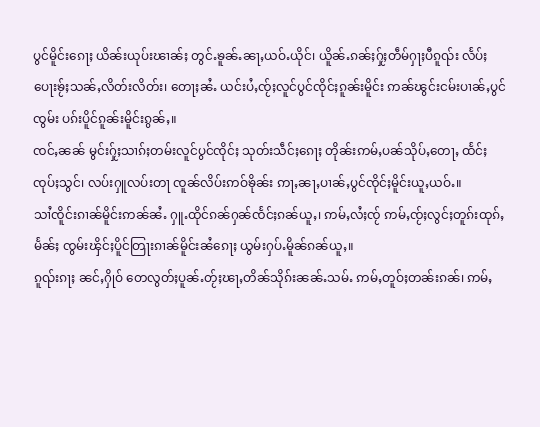ပွင်မိူင်းၵေႃႈ ယိၼ်းယုပ်းၽၢၼ်ႈ တွင်ႉၶူၼ်ႉၼႃႇယဝ်ႉယိုင်၊ ယိူၼ်ႉၵၼ်ႈႁႂ်ႈတဵမ်ႁႃႈပီၵူၺ်း လႅပ်ႈပေႃးၶႂ်ႈသၼ်ႇလိတ်းလိတ်း၊ တေႃႈၼႆႉ ယင်းပႆႇၸႂ်ႈလူင်ပွင်ၸိုင်ႈၵူၼ်းမိူင်း ဢၼ်ၽွင်းငမ်းပၢၼ်ႇပွင်ၸွမ်း ပၵ်းပိူင်ၵူၼ်းမိူင်းၵွၼ်ႇ။
ၸင်ႇၼၼ် မွင်းႁႂ်ႈသၢၵ်ႈတမ်းလူင်ပွင်ၸိုင်ႈ သုတ်းသဵင်ႈၵေႃႈ တိုၼ်းဢမ်ႇပၼ်သိုပ်ႇတေႃႇ ထႅင်ႈၸုပ်ႈသွင်၊ လပ်းႁူလပ်းတႃ ၸူၼ်လိပ်းဢဝ်ၶိုၼ်း ဢႃႇၼႃႇပၢၼ်ႇပွင်ၸိုင်ႈမိူင်းယူႇယဝ်ႉ။
သၢႆၸိူင်းၵၢၼ်မိူင်းဢၼ်ၼႆႉ ႁူႉထိုင်ၵၼ်ႁၼ်ၸႅင်ႈၵၼ်ယူႇ၊ ဢမ်ႇလႆႈၸႂ် ဢမ်ႇၸႂ်ႈလွင်ႈတူၵ်းထုၵ်ႇမႅၼ်ႈ ၸွမ်းၾိင်ႈပိူင်တြႃးၵၢၼ်မိူင်းၼႆၵေႃႈ ယွမ်းႁပ်ႉမိူၼ်ၵၼ်ယူႇ။
ၵူၺ်းၵႃႈ ၼင်ႇႁိုဝ် တေလွတ်ႈပူၼ်ႉတႂ်ႈၽႃႇတိၼ်သိုၵ်းၼၼ်ႉသမ်ႉ ဢမ်ႇတူဝ်ႈတၼ်းၵၼ်၊ ဢမ်ႇ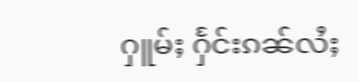ႁူမ်ႈ ႁႅင်းၵၼ်လႆႈ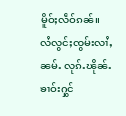မိူဝ်ႈလဵဝ်ၵၼ်။
လႆလွင်ႈၸွမ်းလၢႆႇၼမ်ႉ လုၵ်ႉၽိုၼ်ႉၶၢဝ်းႁွင်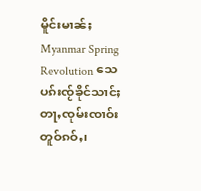မိူင်းမၢၼ်ႈ Myanmar Spring Revolution သေ ပၵ်းၸႂ်ၶိုင်သၢင်ႈ တႃႇၸုမ်းၸၢဝ်းတူဝ်ၵဝ်ႇ၊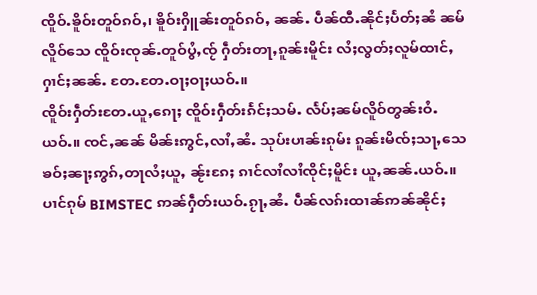ၸိူဝ်ႉၶိူဝ်းတူဝ်ၵဝ်ႇ၊ ၶိူဝ်းႁိူၼ်းတူဝ်ၵဝ်ႇ ၼၼ်ႉ ပဵၼ်ထီႉၼိုင်ႈပႅတ်ႈၼႆ ၼမ်လိူဝ်သေ ၸိူဝ်းၸုၼ်ႉတူဝ်ပွႆႇၸႂ် ႁဵတ်းတႃႇၵူၼ်းမိူင်း လႆႈလွတ်ႈလူမ်ထၢင်ႇႁၢင်ႈၼၼ်ႉ တႄႉတႄႉဝႃႈဝႃႈယဝ်ႉ။
ၸိူဝ်းႁဵတ်းတႄႉယူႇၵေႃႈ ၸိူဝ်းႁဵတ်းၵႅင်ႈသမ်ႉ လႅပ်ႈၼမ်လိူဝ်တွၼ်းဝႆႉယဝ်ႉ။ ၸင်ႇၼၼ် မိၼ်းဢွင်ႇလၢႆႇၼႆႉ သုပ်းပၢၼ်းၵုမ်း ၵူၼ်းမိၸ်ႈသႃႇသေ ၶဝ်ႈၼႃႈဢွၵ်ႇတႃလႆႈယူႇ ၼႂ်းၵႄႈ ၵၢင်လၢႆလၢႆၸိုင်ႈမိူင်း ယူႇၼၼ်ႉယဝ်ႉ။
ပၢင်ၵုမ် BIMSTEC ဢၼ်ႁဵတ်းယဝ်ႉၵႂႃႇၼႆႉ ပဵၼ်လၵ်းထၢၼ်ဢၼ်ၼိုင်ႈ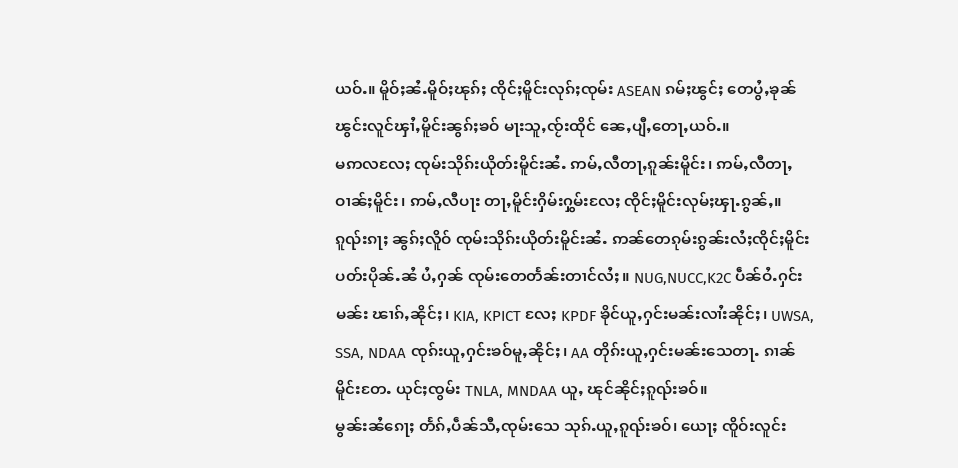ယဝ်ႉ။ မိူဝ်ႈၼႆႉမိူဝ်ႈၽုၵ်ႈ ၸိုင်ႈမိူင်းလုၵ်ႈၸုမ်း ASEAN ၵမ်ႈၽွင်ႈ တေပွႆႇၶုၼ်ၽွင်းလူင်ၾၢႆႇမိူင်းၼွၵ်ႈၶဝ် မႃးသူႇၸႂ်းထိုင် ၼေႇပျီႇတေႃႇယဝ်ႉ။
မဢလလႄႈ ၸုမ်းသိုၵ်းယိုတ်းမိူင်းၼႆႉ ဢမ်ႇလီတႃႇၵူၼ်းမိူင်း၊ ဢမ်ႇလီတႃႇဝၢၼ်ႈမိူင်း၊ ဢမ်ႇလီပႃး တႃႇမိူင်းႁိမ်းႁွမ်းလႄႈ ၸိုင်ႈမိူင်းလုမ်ႈၾႃႉၵွၼ်ႇ။
ၵူၺ်းၵႃႈ ၼွၵ်ႈလိူဝ် ၸုမ်းသိုၵ်းယိုတ်းမိူင်းၼႆႉ ဢၼ်တေၵုမ်းၵွၼ်းလႆႈၸိုင်ႈမိူင်းပတ်းပိုၼ်ႉၼႆ ပႆႇႁၼ် ၸုမ်းတေတႅၼ်းတၢင်လႆႈ။ NUG,NUCC,K2C ပဵၼ်ဝႆႉႁင်းမၼ်း ၽၢၵ်ႇၼိုင်ႈ၊ KIA, KPICT လႄႈ KPDF ၶိုင်ယူႇႁင်းမၼ်းလၢႆးၼိုင်ႈ၊ UWSA, SSA, NDAA ၸုၵ်းယူႇႁင်းၶဝ်မူႇၼိုင်ႈ၊ AA တိုၵ်းယူႇႁင်းမၼ်းသေတႃႉ ၵၢၼ်မိူင်းတႄႉ ယုင်ႈၸွမ်း TNLA, MNDAA ယူႇ ၽုင်ၼိုင်ႈၵူၺ်းၶဝ်။
မွၼ်းၼႆၵေႃႈ တႅၵ်ႇပဵၼ်သီႇၸုမ်းသေ သုၵ်ႉယူႇၵူၺ်းၶဝ်၊ ယေႃႈ ၸိူဝ်းလူင်း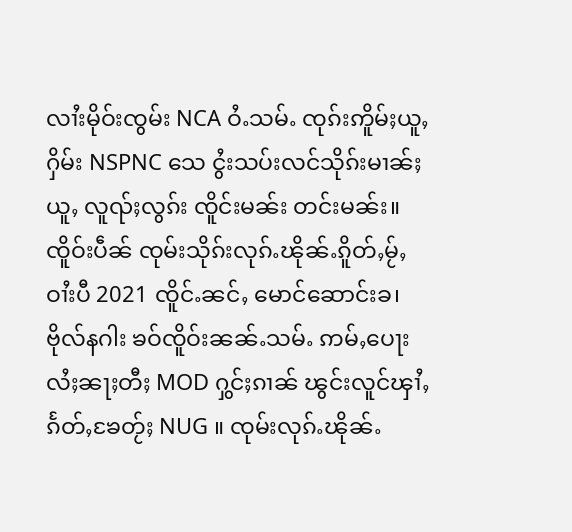လၢႆးမိုဝ်းၸွမ်း NCA ဝႆႉသမ်ႉ ၸုၵ်းဢိူမ်ႈယူႇႁိမ်း NSPNC သေ ငွႆးသပ်းလင်သိုၵ်းမၢၼ်ႈယူႇ လူၺ်ႈလွၵ်း ၸိူင်းမၼ်း တင်းမၼ်း။
ၸိူဝ်းပဵၼ် ၸုမ်းသိုၵ်းလုၵ်ႉၽိုၼ်ႉၵိူတ်ႇမႂ်ႇ ဝၢႆးပီ 2021 ၸိူင်ႉၼင်ႇ မောင်ဆောင်းခ၊ ဗိုလ်နဂါး ၶဝ်ၸိူဝ်းၼၼ်ႉသမ်ႉ ဢမ်ႇပေႃးလႆႈၼႃႈတီႈ MOD ႁွင်ႈၵၢၼ် ၽွင်းလူင်ၾၢႆႇၵႅတ်ႇၶႄတႂ်ႈ NUG ။ ၸုမ်းလုၵ်ႉၽိုၼ်ႉ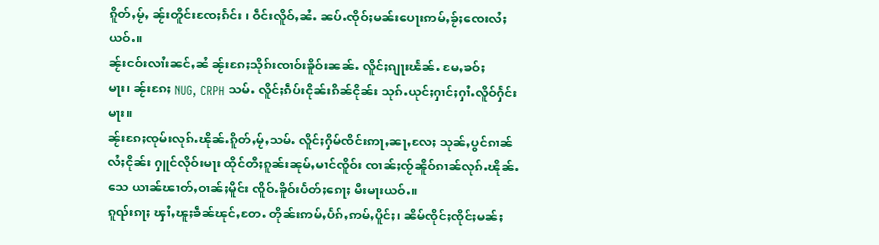ၵိူတ်ႇမႂ်ႇ ၼႂ်းတိူင်းၸႄႈၵႅင်း ၊ ဝဵင်းလိူဝ်ႇၼႆႉ ၼပ်ႉၸိုဝ်ႈမၼ်းပေႃးဢမ်ႇၶႂ်ႈၸေးလႆႈယဝ်ႉ။
ၼႂ်းငဝ်းလၢႆးၼင်ႇၼႆ ၼႂ်းၵႄႈသိုၵ်းၸၢဝ်းၶိူဝ်းၼၼ်ႉ လိူင်ႈၵျႃးၽႅၼ်ႉ မႄႇၶဝ်ႈမႃး၊ ၼႂ်းၵႄႈ NUG, CRPH သမ်ႉ လိူင်ႈၵဵပ်းငိုၼ်းၵိၼ်ငိုၼ်း သုၵ်ႉယုင်ႈႁၢင်ႈႁၢႆႉလိူဝ်ႁႅင်းမႃး။
ၼႂ်းၵႄႈၸုမ်းလုၵ်ႉၽိုၼ်ႉၵိူတ်ႇမႂ်ႇသမ်ႉ လိူင်ႈႁိမ်ၸိင်းဢႃႇၼႃႇလႄႈ သုၼ်ႇပွင်ၵၢၼ်လႆႈငိုၼ်း ႁူင်လိုဝ်းမႃး ထိုင်တီႈၵူၼ်းၼုမ်ႇမၢင်ၸိူဝ်း ၸၢၼ်ႈၸႂ်ၼိူဝ်ၵၢၼ်လုၵ်ႉၽိုၼ်ႉသေ ယၢၼ်ၽၢတ်ႇဝၢၼ်ႈမိူင်း ၸိူဝ်ႉၶိူဝ်းပႅတ်ႈၵေႃႈ မီးမႃးယဝ်ႉ။
ၵူၺ်းၵႃႈ ၾၢႆႇၽူႈၶဵၼ်ၽုင်ႇတႄႉ တိုၼ်းဢမ်ႇပႅၵ်ႇဢမ်ႇပိူင်ႈ၊ ၼိမ်ၸိုင်ႈၸိုင်ႈမၼ်ႈ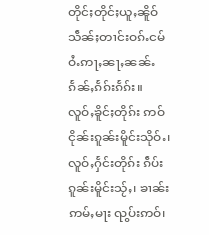တိုင်ႈတိုင်ႈယူႇၼိူဝ် သဵၼ်ႈတၢင်းဝၵ်ႉငမ်ဝႆႉဢႃႇၼႃႇၼၼ်ႉ ၵႅၼ်ႇၵႅၵ်းၵႅၵ်း။
လူဝ်ႇၶိူင်ႈတိုၵ်း ဢဝ်ငိုၼ်းၵူၼ်းမိူင်းသိုဝ်ႉ၊ လူဝ်ႇႁႅင်းတိုၵ်း ၵဵပ်းၵူၼ်းမိူင်းသႂ်ႇ၊ ၶၢၼ်းဢမ်ႇမႃး ၺွပ်းဢဝ်၊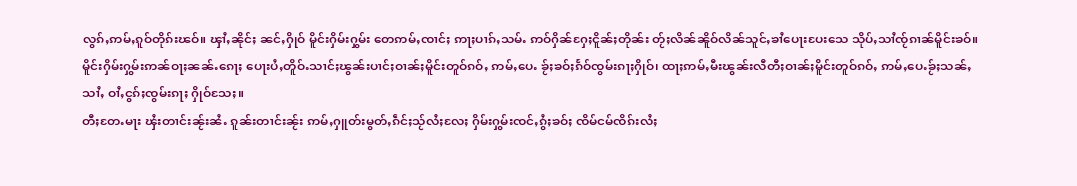လွၵ်ႇဢမ်ႇၵူဝ်တိုၵ်းၽဝ်။ ၾၢႆႇၼိုင်ႈ ၼင်ႇႁိုဝ် မိူင်းႁိမ်းႁွမ်း တေဢမ်ႇၸၢင်ႈ ဢႃႈပၢၵ်ႇသမ်ႉ ဢဝ်ႁိၼ်ႁႄႈငိူၼ်ႈတိုၼ်း တႂ်ႈလိၼ်ၼိူဝ်လိၼ်သူင်ႇၶၢႆပေႃးပႄးသေ သိုပ်ႇသၢႆၸႂ်ၵၢၼ်မိူင်းၶဝ်။
မိူင်းႁိမ်းႁွမ်းဢၼ်ဝႃႈၼၼ်ႉၵေႃႈ ပေႃးပႆႇတိူဝ်ႉသၢင်ႈၽွၼ်းပၢင်ႈဝၢၼ်ႈမိူင်းတူဝ်ၵဝ်ႇ ဢမ်ႇပေႉ ၶႂ်ႈၶဝ်ႈၵႅဝ်ၸွမ်းၵႃႈႁိုဝ်၊ ထႃႈဢမ်ႇမီးၽွၼ်းလီတီႈဝၢၼ်ႈမိူင်းတူဝ်ၵဝ်ႇ ဢမ်ႇပေႉၶႂ်ႈသၼ်ႇသၢႆႇ ဝၢႆႇငွၵ်ႈၸွမ်းၵႃႈ ႁိုဝ်သႄႈ။
တီႈတႄႉမႃး ၾႆးတၢင်းၼႂ်းၼႆႉ ၵူၼ်းတၢင်းၼႂ်း ဢမ်ႇႁူတ်းမွတ်ႇၵဵင်ႈသႂ်လႆႈလႄႈ ႁိမ်းႁွမ်းၸင်ႇၵွႆႈၶဝ်ႈ ၸိမ်ငမ်ၸိၵ်းလႆႈ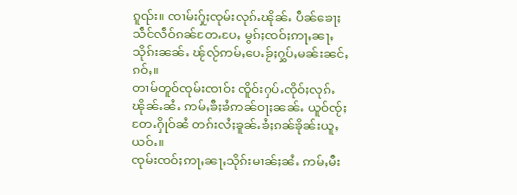ၵူၺ်း။ ၸၢမ်းႁႂ်ႈၸုမ်းလုၵ်ႉၽိုၼ်ႉ ပဵၼ်ၶေႃႈသဵင်လဵဝ်ၵၼ်တႄႉပႄႇ မွၵ်ႈၸဝ်ႈဢႃႇၼႃႇသိုၵ်းၼၼ်ႉ ၽႂ်လႂ်ဢမ်ႇပေႉၶႂ်ႈႁွပ်ႇမၼ်းၼင်ႇၵဝ်ႇ။
တၢမ်တူဝ်ၸုမ်းၸၢဝ်း ၸိူဝ်းႁပ်ႉၸိုဝ်ႈလုၵ်ႉၽိုၼ်ႉၼႆႉ ဢမ်ႇၶီႈၶႆဢၼ်ဝႃႈၼၼ်ႉ ယူဝ်ၸႂ်ႈတႄႉႁိုဝ်ၼႆ တၵ်းလႆႈၶူၼ်ႉၶႆႈၵၼ်ၶိုၼ်းယူႇယဝ်ႉ။
ၸုမ်းၸဝ်ႈဢႃႇၼႃႇသိုၵ်းမၢၼ်ႈၼႆႉ ဢမ်ႇမီး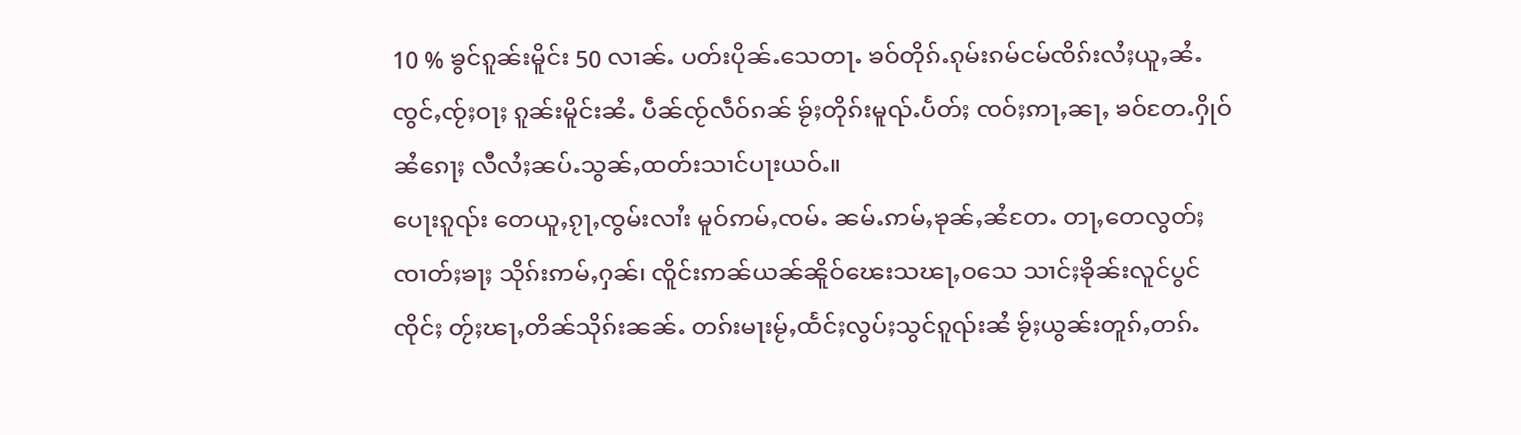10 % ၶွင်ၵူၼ်းမိူင်း 50 လၢၼ်ႉ ပတ်းပိုၼ်ႉသေတႃႉ ၶဝ်တိုၵ်ႉၵုမ်းၵမ်ငမ်ၸိၵ်းလႆႈယူႇၼႆႉ ၸွင်ႇၸႂ်ႈဝႃႈ ၵူၼ်းမိူင်းၼႆႉ ပဵၼ်ၸႂ်လဵဝ်ၵၼ် ၶႂ်ႈတိုၵ်းမူၺ်ႉပႅတ်ႈ ၸဝ်ႈဢႃႇၼႃႇ ၶဝ်တႄႉႁိုဝ်ၼႆၵေႃႈ လီလႆႈၼပ်ႉသွၼ်ႇထတ်းသၢင်ပႃးယဝ်ႉ။
ပေႃးၵူၺ်း တေယူႇၵႂႃႇၸွမ်းလၢႆး မူဝ်ဢမ်ႇၸမ်ႉ ၼမ်ႉဢမ်ႇၶုၼ်ႇၼႆတႄႉ တႃႇတေလွတ်ႈၸၢတ်ႈၶႃႈ သိုၵ်းဢမ်ႇႁၼ်၊ ၸိူင်းဢၼ်ယၼ်ၼိူဝ်ၽေးသၽႃႇဝသေ သၢင်ႈၶိုၼ်းလူင်ပွင်ၸိုင်ႈ တႂ်ႈၽႃႇတိၼ်သိုၵ်းၼၼ်ႉ တၵ်းမႃးမႂ်ႇထႅင်ႈလွပ်ႈသွင်ၵူၺ်းၼႆ ၶႂ်ႈယွၼ်းတူၵ်ႇတၵ်ႉ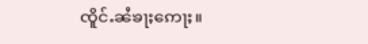ၸိူင်ႉၼႆၶႃႈဢေႃႈ။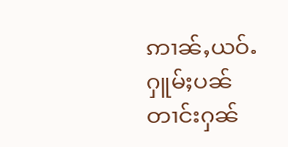ဢၢၼ်ႇယဝ်ႉႁူမ်ႈပၼ်တၢင်းႁၼ်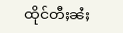ထိုင်တီႈၼႆႈ